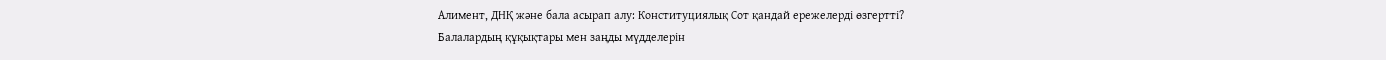Алимент, ДНҚ және бала асырап алу: Конституциялық Сот қандай ережелерді өзгертті?
Балалардың құқықтары мен заңды мүдделерін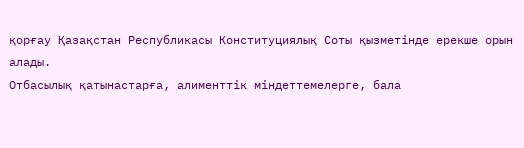қорғау Қазақстан Республикасы Конституциялық Соты қызметінде ерекше орын алады.
Отбасылық қатынастарға, алименттік міндеттемелерге, бала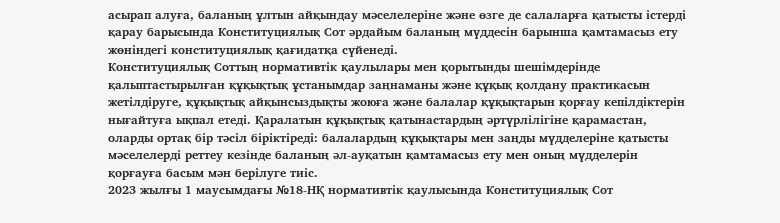асырап алуға, баланың ұлтын айқындау мәселелеріне және өзге де салаларға қатысты істерді қарау барысында Конституциялық Сот әрдайым баланың мүддесін барынша қамтамасыз ету жөніндегі конституциялық қағидатқа сүйенеді.
Конституциялық Соттың нормативтік қаулылары мен қорытынды шешімдерінде қалыптастырылған құқықтық ұстанымдар заңнаманы және құқық қолдану практикасын жетілдіруге, құқықтық айқынсыздықты жоюға және балалар құқықтарын қорғау кепілдіктерін нығайтуға ықпал етеді. Қаралатын құқықтық қатынастардың әртүрлілігіне қарамастан, оларды ортақ бір тәсіл біріктіреді: балалардың құқықтары мен заңды мүдделеріне қатысты мәселелерді реттеу кезінде баланың әл-ауқатын қамтамасыз ету мен оның мүдделерін қорғауға басым мән берілуге тиіс.
2023 жылғы 1 маусымдағы №18-НҚ нормативтік қаулысында Конституциялық Сот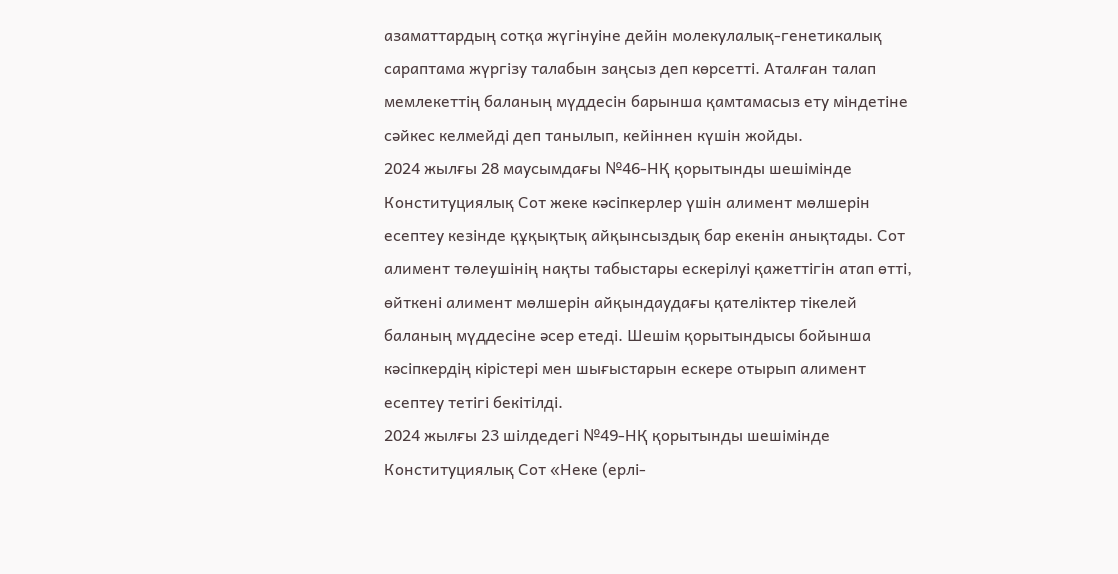азаматтардың сотқа жүгінуіне дейін молекулалық-генетикалық сараптама жүргізу талабын заңсыз деп көрсетті. Аталған талап мемлекеттің баланың мүддесін барынша қамтамасыз ету міндетіне сәйкес келмейді деп танылып, кейіннен күшін жойды.
2024 жылғы 28 маусымдағы №46-НҚ қорытынды шешімінде Конституциялық Сот жеке кәсіпкерлер үшін алимент мөлшерін есептеу кезінде құқықтық айқынсыздық бар екенін анықтады. Сот алимент төлеушінің нақты табыстары ескерілуі қажеттігін атап өтті, өйткені алимент мөлшерін айқындаудағы қателіктер тікелей баланың мүддесіне әсер етеді. Шешім қорытындысы бойынша кәсіпкердің кірістері мен шығыстарын ескере отырып алимент есептеу тетігі бекітілді.
2024 жылғы 23 шілдедегі №49-НҚ қорытынды шешімінде Конституциялық Сот «Неке (ерлі-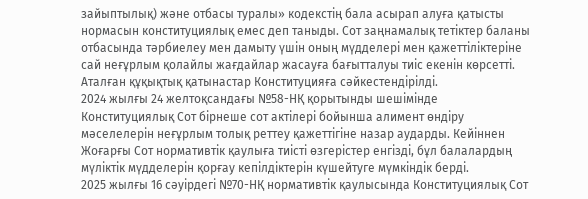зайыптылық) және отбасы туралы» кодекстің бала асырап алуға қатысты нормасын конституциялық емес деп таныды. Сот заңнамалық тетіктер баланы отбасында тәрбиелеу мен дамыту үшін оның мүдделері мен қажеттіліктеріне сай неғұрлым қолайлы жағдайлар жасауға бағытталуы тиіс екенін көрсетті. Аталған құқықтық қатынастар Конституцияға сәйкестендірілді.
2024 жылғы 24 желтоқсандағы №58-НҚ қорытынды шешімінде Конституциялық Сот бірнеше сот актілері бойынша алимент өндіру мәселелерін неғұрлым толық реттеу қажеттігіне назар аударды. Кейіннен Жоғарғы Сот нормативтік қаулыға тиісті өзгерістер енгізді, бұл балалардың мүліктік мүдделерін қорғау кепілдіктерін күшейтуге мүмкіндік берді.
2025 жылғы 16 сәуірдегі №70-НҚ нормативтік қаулысында Конституциялық Сот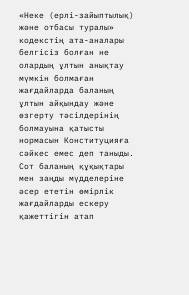«Неке (ерлі-зайыптылық) және отбасы туралы» кодекстің ата-аналары белгісіз болған не олардың ұлтын анықтау мүмкін болмаған жағдайларда баланың ұлтын айқындау және өзгерту тәсілдерінің болмауына қатысты нормасын Конституцияға сәйкес емес деп таныды. Сот баланың құқықтары мен заңды мүдделеріне әсер ететін өмірлік жағдайларды ескеру қажеттігін атап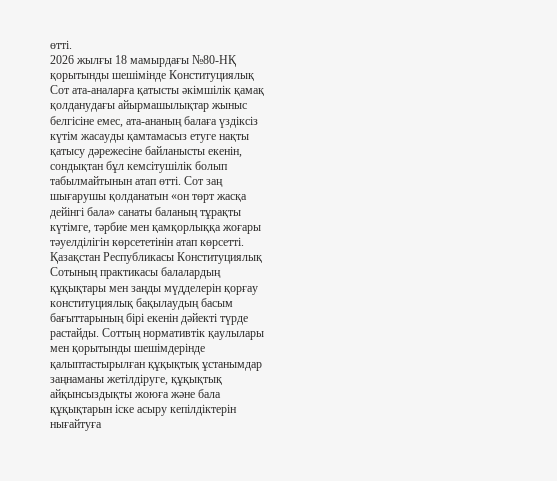өтті.
2026 жылғы 18 мамырдағы №80-НҚ қорытынды шешімінде Конституциялық Сот ата-аналарға қатысты әкімшілік қамақ қолданудағы айырмашылықтар жыныс белгісіне емес, ата-ананың балаға үздіксіз күтім жасауды қамтамасыз етуге нақты қатысу дәрежесіне байланысты екенін, сондықтан бұл кемсітушілік болып табылмайтынын атап өтті. Сот заң шығарушы қолданатын «он төрт жасқа дейінгі бала» санаты баланың тұрақты күтімге, тәрбие мен қамқорлыққа жоғары тәуелділігін көрсететінін атап көрсетті.
Қазақстан Республикасы Конституциялық Сотының практикасы балалардың құқықтары мен заңды мүдделерін қорғау конституциялық бақылаудың басым бағыттарының бірі екенін дәйекті түрде растайды. Соттың нормативтік қаулылары мен қорытынды шешімдерінде қалыптастырылған құқықтық ұстанымдар заңнаманы жетілдіруге, құқықтық айқынсыздықты жоюға және бала құқықтарын іске асыру кепілдіктерін нығайтуға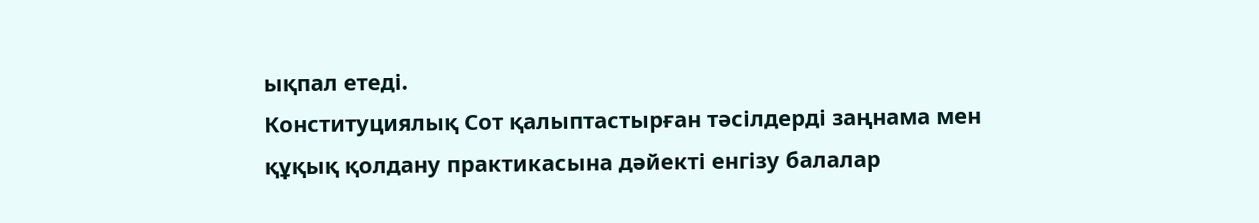ықпал етеді.
Конституциялық Сот қалыптастырған тәсілдерді заңнама мен құқық қолдану практикасына дәйекті енгізу балалар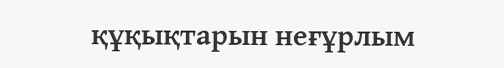құқықтарын неғұрлым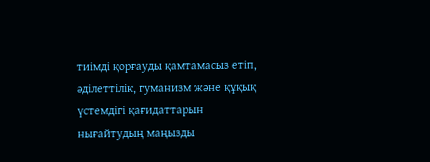тиімді қорғауды қамтамасыз етіп, әділеттілік, гуманизм және құқық үстемдігі қағидаттарын нығайтудың маңызды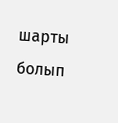шарты болып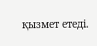қызмет етеді.